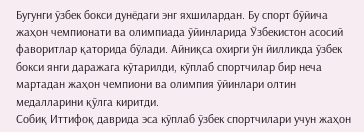Бугунги ўзбек бокси дунёдаги энг яхшилардан. Бу спорт бўйича жаҳон чемпионати ва олимпиада ўйинларида Ўзбекистон асосий фаворитлар қаторида бўлади. Айниқса охирги ўн йилликда ўзбек бокси янги даражага кўтарилди, кўплаб спортчилар бир неча мартадан жаҳон чемпиони ва олимпия ўйинлари олтин медалларини қўлга киритди.
Собиқ Иттифоқ даврида эса кўплаб ўзбек спортчилари учун жаҳон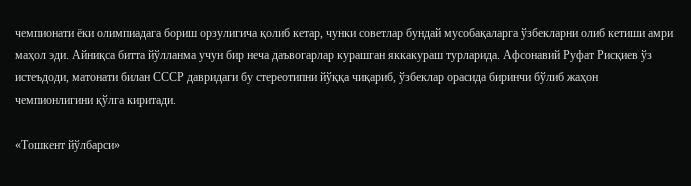чемпионати ёки олимпиадага бориш орзулигича қолиб кетар, чунки советлар бундай мусобақаларга ўзбекларни олиб кетиши амри маҳол эди. Айниқса битта йўлланма учун бир неча даъвогарлар курашган яккакураш турларида. Афсонавий Руфат Рисқиев ўз истеъдоди, матонати билан СССР давридаги бу стереотипни йўққа чиқариб, ўзбеклар орасида биринчи бўлиб жаҳон чемпионлигини қўлга киритади.

«Тошкент йўлбарси»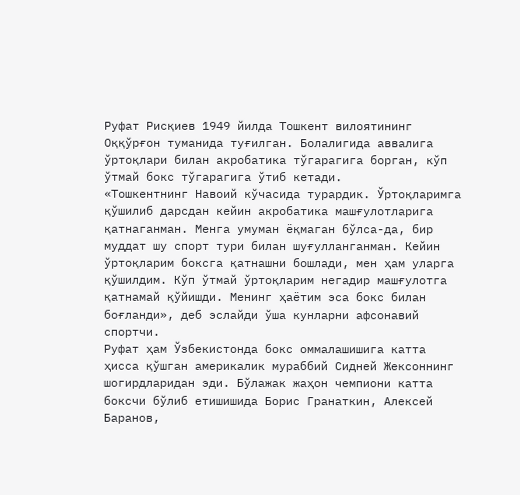Руфат Рисқиев 1949 йилда Тошкент вилоятининг Оққўрғон туманида туғилган. Болалигида аввалига ўртоқлари билан акробатика тўгарагига борган, кўп ўтмай бокс тўгарагига ўтиб кетади.
«Тошкентнинг Навоий кўчасида турардик. Ўртоқларимга қўшилиб дарсдан кейин акробатика машғулотларига қатнаганман. Менга умуман ёқмаган бўлса-да, бир муддат шу спорт тури билан шуғулланганман. Кейин ўртоқларим боксга қатнашни бошлади, мен ҳам уларга қўшилдим. Кўп ўтмай ўртоқларим негадир машғулотга қатнамай қўйишди. Менинг ҳаётим эса бокс билан боғланди», деб эслайди ўша кунларни афсонавий спортчи.
Руфат ҳам Ўзбекистонда бокс оммалашишига катта ҳисса қўшган америкалик мураббий Сидней Жексоннинг шогирдларидан эди. Бўлажак жаҳон чемпиони катта боксчи бўлиб етишишида Борис Гранаткин, Алексей Баранов,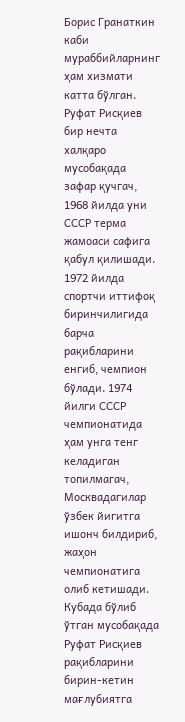Борис Гранаткин каби мураббийларнинг ҳам хизмати катта бўлган.
Руфат Рисқиев бир нечта халқаро мусобақада зафар қучгач, 1968 йилда уни СССР терма жамоаси сафига қабул қилишади. 1972 йилда спортчи иттифоқ биринчилигида барча рақибларини енгиб, чемпион бўлади. 1974 йилги СССР чемпионатида ҳам унга тенг келадиган топилмагач, Москвадагилар ўзбек йигитга ишонч билдириб, жаҳон чемпионатига олиб кетишади.
Кубада бўлиб ўтган мусобақада Руфат Рисқиев рақибларини бирин-кетин мағлубиятга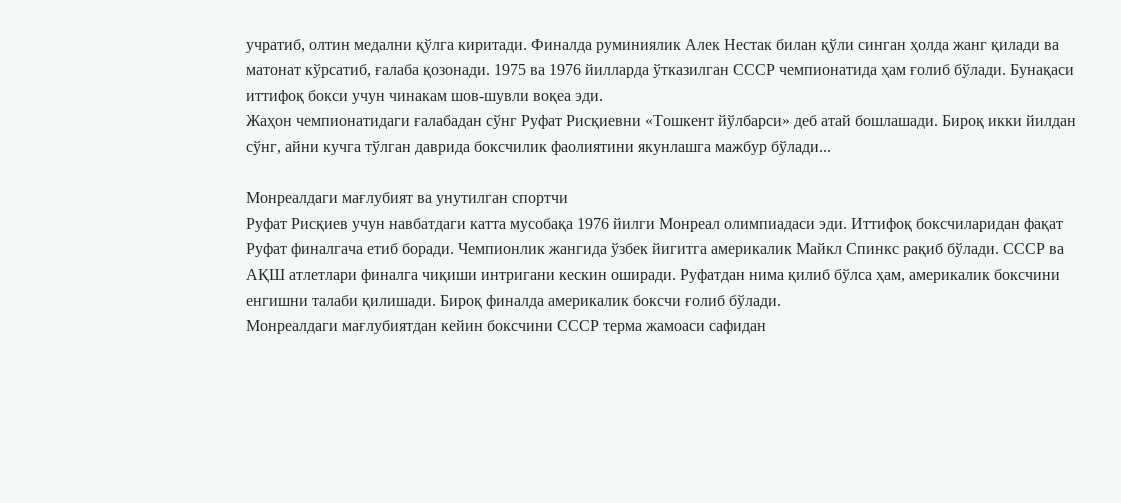учратиб, олтин медални қўлга киритади. Финалда руминиялик Алек Нестак билан қўли синган ҳолда жанг қилади ва матонат кўрсатиб, ғалаба қозонади. 1975 ва 1976 йилларда ўтказилган СССР чемпионатида ҳам ғолиб бўлади. Бунақаси иттифоқ бокси учун чинакам шов-шувли воқеа эди.
Жаҳон чемпионатидаги ғалабадан сўнг Руфат Рисқиевни «Тошкент йўлбарси» деб атай бошлашади. Бироқ икки йилдан сўнг, айни кучга тўлган даврида боксчилик фаолиятини якунлашга мажбур бўлади...

Монреалдаги мағлубият ва унутилган спортчи
Руфат Рисқиев учун навбатдаги катта мусобақа 1976 йилги Монреал олимпиадаси эди. Иттифоқ боксчиларидан фақат Руфат финалгача етиб боради. Чемпионлик жангида ўзбек йигитга америкалик Майкл Спинкс рақиб бўлади. СССР ва АҚШ атлетлари финалга чиқиши интригани кескин оширади. Руфатдан нима қилиб бўлса ҳам, америкалик боксчини енгишни талаби қилишади. Бироқ финалда америкалик боксчи ғолиб бўлади.
Монреалдаги мағлубиятдан кейин боксчини СССР терма жамоаси сафидан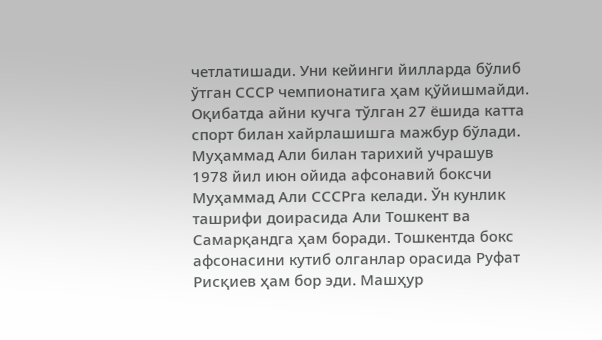четлатишади. Уни кейинги йилларда бўлиб ўтган СССР чемпионатига ҳам қўйишмайди. Оқибатда айни кучга тўлган 27 ёшида катта спорт билан хайрлашишга мажбур бўлади.
Муҳаммад Али билан тарихий учрашув
1978 йил июн ойида афсонавий боксчи Муҳаммад Али СССРга келади. Ўн кунлик ташрифи доирасида Али Тошкент ва Самарқандга ҳам боради. Тошкентда бокс афсонасини кутиб олганлар орасида Руфат Рисқиев ҳам бор эди. Машҳур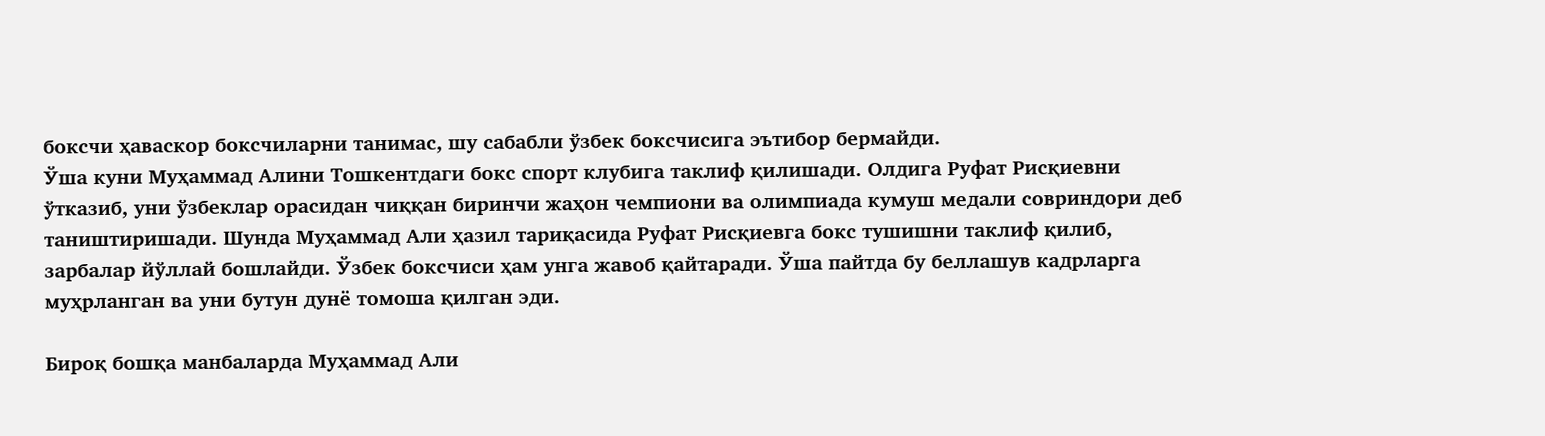боксчи ҳаваскор боксчиларни танимас, шу сабабли ўзбек боксчисига эътибор бермайди.
Ўша куни Муҳаммад Алини Тошкентдаги бокс спорт клубига таклиф қилишади. Олдига Руфат Рисқиевни ўтказиб, уни ўзбеклар орасидан чиққан биринчи жаҳон чемпиони ва олимпиада кумуш медали совриндори деб таништиришади. Шунда Муҳаммад Али ҳазил тариқасида Руфат Рисқиевга бокс тушишни таклиф қилиб, зарбалар йўллай бошлайди. Ўзбек боксчиси ҳам унга жавоб қайтаради. Ўша пайтда бу беллашув кадрларга муҳрланган ва уни бутун дунё томоша қилган эди.

Бироқ бошқа манбаларда Муҳаммад Али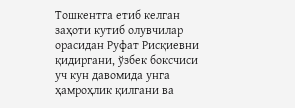Тошкентга етиб келган заҳоти кутиб олувчилар орасидан Руфат Рисқиевни қидиргани, ўзбек боксчиси уч кун давомида унга ҳамроҳлик қилгани ва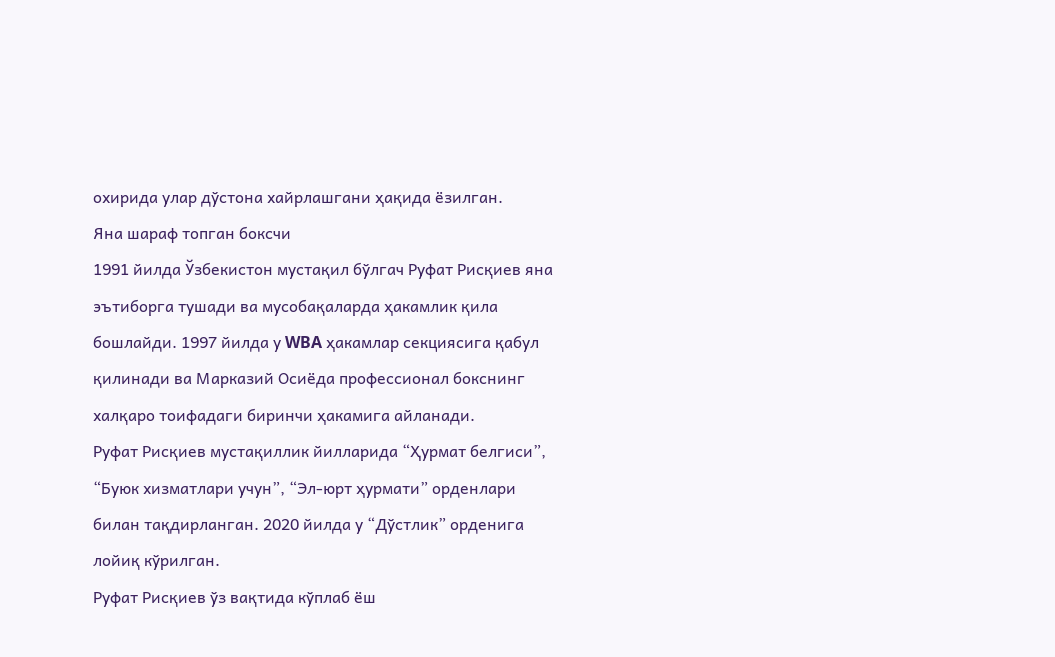охирида улар дўстона хайрлашгани ҳақида ёзилган.
Яна шараф топган боксчи
1991 йилда Ўзбекистон мустақил бўлгач Руфат Рисқиев яна эътиборга тушади ва мусобақаларда ҳакамлик қила бошлайди. 1997 йилда у WBA ҳакамлар секциясига қабул қилинади ва Марказий Осиёда профессионал бокснинг халқаро тоифадаги биринчи ҳакамига айланади.
Руфат Рисқиев мустақиллик йилларида “Ҳурмат белгиси”, “Буюк хизматлари учун”, “Эл-юрт ҳурмати” орденлари билан тақдирланган. 2020 йилда у “Дўстлик” орденига лойиқ кўрилган.
Руфат Рисқиев ўз вақтида кўплаб ёш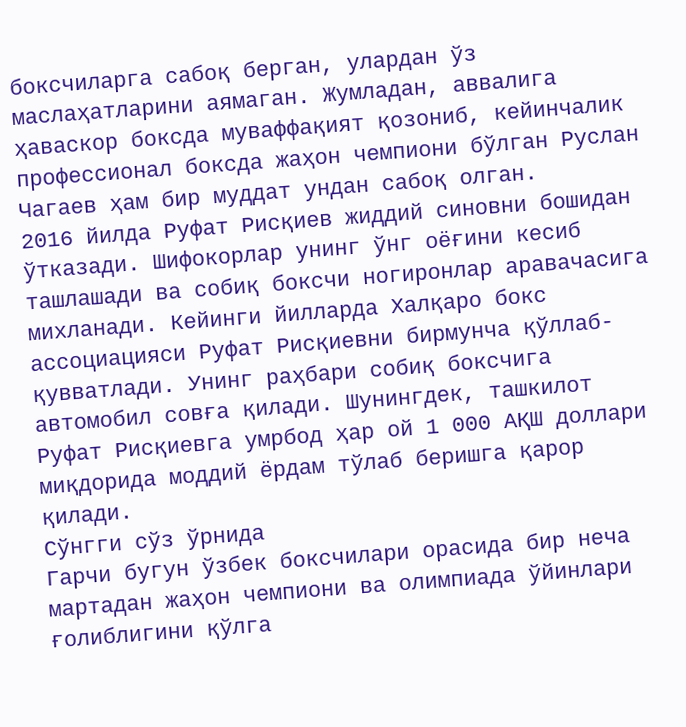боксчиларга сабоқ берган, улардан ўз маслаҳатларини аямаган. Жумладан, аввалига ҳаваскор боксда муваффақият қозониб, кейинчалик профессионал боксда жаҳон чемпиони бўлган Руслан Чагаев ҳам бир муддат ундан сабоқ олган.
2016 йилда Руфат Рисқиев жиддий синовни бошидан ўтказади. Шифокорлар унинг ўнг оёғини кесиб ташлашади ва собиқ боксчи ногиронлар аравачасига михланади. Кейинги йилларда Халқаро бокс ассоциацияси Руфат Рисқиевни бирмунча қўллаб-қувватлади. Унинг раҳбари собиқ боксчига автомобил совға қилади. Шунингдек, ташкилот Руфат Рисқиевга умрбод ҳар ой 1 000 АҚШ доллари миқдорида моддий ёрдам тўлаб беришга қарор қилади.
Сўнгги сўз ўрнида
Гарчи бугун ўзбек боксчилари орасида бир неча мартадан жаҳон чемпиони ва олимпиада ўйинлари ғолиблигини қўлга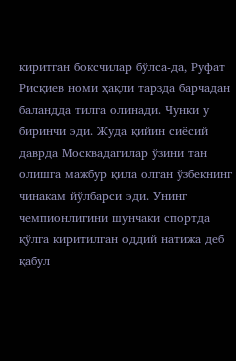киритган боксчилар бўлса-да, Руфат Рисқиев номи ҳақли тарзда барчадан баландда тилга олинади. Чунки у биринчи эди. Жуда қийин сиёсий даврда Москвадагилар ўзини тан олишга мажбур қила олган ўзбекнинг чинакам йўлбарси эди. Унинг чемпионлигини шунчаки спортда қўлга киритилган оддий натижа деб қабул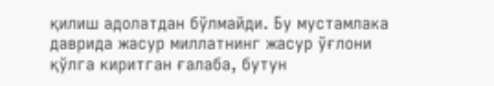қилиш адолатдан бўлмайди. Бу мустамлака даврида жасур миллатнинг жасур ўғлони қўлга киритган ғалаба, бутун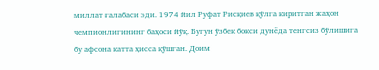миллат ғалабаси эди. 1974 йил Руфат Рисқиев қўлга киритган жаҳон чемпионлигининг баҳоси йўқ. Бугун ўзбек бокси дунёда тенгсиз бўлишига бу афсона катта ҳисса қўшган. Доим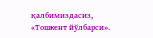қалбимиздасиз, «Тошкент йўлбарси».